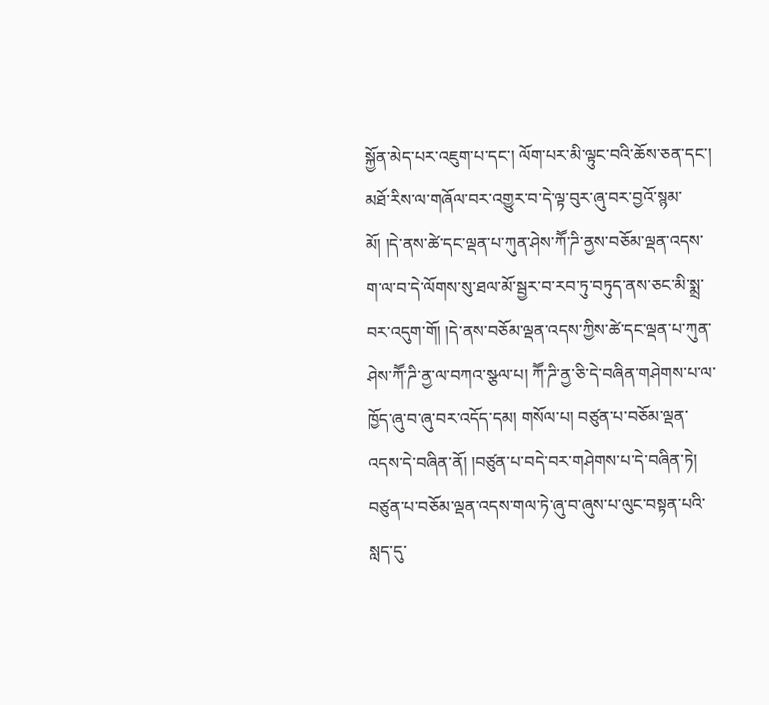སྐྱོན་མེད་པར་འཇུག་པ་དང་། ལོག་པར་མི་ལྟུང་བའི་ཆོས་ཅན་དང་། མཐོ་རིས་ལ་གཞོལ་བར་འགྱུར་བ་དེ་ལྟ་བུར་ཞུ་བར་བྱའོ་སྙམ་མོ། །དེ་ནས་ཚེ་དང་ལྡན་པ་ཀུན་ཤེས་ཀཽ་ཌི་ནྱས་བཅོམ་ལྡན་འདས་ག་ལ་བ་དེ་ལོགས་སུ་ཐལ་མོ་སྦྱར་བ་རབ་ཏུ་བཏུད་ནས་ཅང་མི་སྨྲ་བར་འདུག་གོ། །དེ་ནས་བཅོམ་ལྡན་འདས་ཀྱིས་ཚེ་དང་ལྡན་པ་ཀུན་ཤེས་ཀཽ་ཌི་ནྱ་ལ་བཀའ་སྩལ་པ། ཀཽ་ཌི་ནྱ་ཅི་དེ་བཞིན་གཤེགས་པ་ལ་ཁྱོད་ཞུ་བ་ཞུ་བར་འདོད་དམ། གསོལ་པ། བཙུན་པ་བཅོམ་ལྡན་འདས་དེ་བཞིན་ནོ། །བཙུན་པ་བདེ་བར་གཤེགས་པ་དེ་བཞིན་ཏེ། བཙུན་པ་བཅོམ་ལྡན་འདས་གལ་ཏེ་ཞུ་བ་ཞུས་པ་ལུང་བསྟན་པའི་སླད་དུ་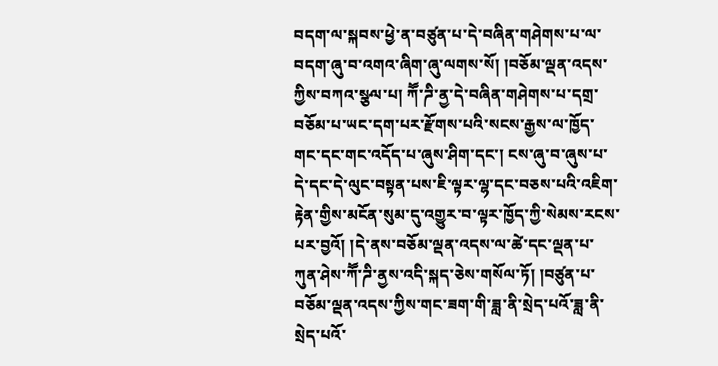བདག་ལ་སྐབས་ཕྱེ་ན་བཙུན་པ་དེ་བཞིན་གཤེགས་པ་ལ་བདག་ཞུ་བ་འགའ་ཞིག་ཞུ་ལགས་སོ། །བཅོམ་ལྡན་འདས་ཀྱིས་བཀའ་སྩལ་པ། ཀཽ་ཌི་ནྱ་དེ་བཞིན་གཤེགས་པ་དགྲ་བཅོམ་པ་ཡང་དག་པར་རྫོགས་པའི་སངས་རྒྱས་ལ་ཁྱོད་གང་དང་གང་འདོད་པ་ཞུས་ཤིག་དང་། ངས་ཞུ་བ་ཞུས་པ་དེ་དང་དེ་ལུང་བསྟན་པས་ཇི་ལྟར་ལྷ་དང་བཅས་པའི་འཇིག་རྟེན་གྱིས་མངོན་སུམ་དུ་འགྱུར་བ་ལྟར་ཁྱོད་ཀྱི་སེམས་རངས་པར་བྱའོ། །དེ་ནས་བཅོམ་ལྡན་འདས་ལ་ཚེ་དང་ལྡན་པ་ཀུན་ཤེས་ཀཽ་ཌི་ནྱས་འདི་སྐད་ཅེས་གསོལ་ཏོ། །བཙུན་པ་བཅོམ་ལྡན་འདས་ཀྱིས་གང་ཟག་གི་ཟླ་ནི་སྲེད་པའོ་ཟླ་ནི་སྲེད་པའོ་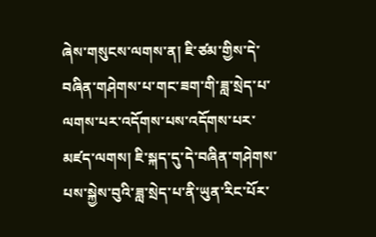ཞེས་གསུངས་ལགས་ན། ཇི་ཙམ་གྱིས་དེ་བཞིན་གཤེགས་པ་གང་ཟག་གི་ཟླ་སྲེད་པ་ལགས་པར་འདོགས་པས་འདོགས་པར་མཛད་ལགས། ཇི་སྐད་དུ་དེ་བཞིན་གཤེགས་པས་སྐྱེས་བུའི་ཟླ་སྲེད་པ་ནི་ཡུན་རིང་པོར་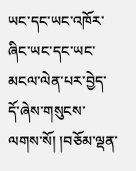ཡང་དང་ཡང་འཁོར་ཞིང་ཡང་དང་ཡང་མངལ་ལེན་པར་བྱེད་དོ་ཞེས་གསུངས་ལགས་སོ། །བཅོམ་ལྡན་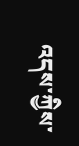འདས་ཀྱིས་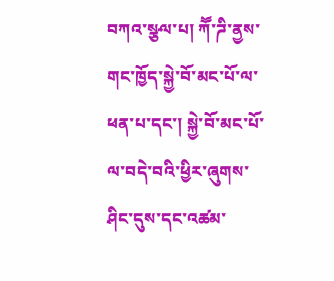བཀའ་སྩལ་པ། ཀཽ་ཌི་ནྱས་གང་ཁྱོད་སྐྱེ་བོ་མང་པོ་ལ་ཕན་པ་དང་། སྐྱེ་བོ་མང་པོ་ལ་བདེ་བའི་ཕྱིར་ཞུགས་ཤིང་དུས་དང་འཚམ་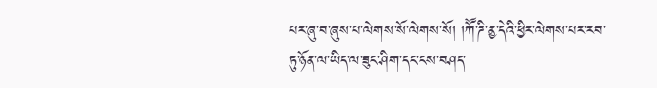པར་ཞུ་བ་ཞུས་པ་ལེགས་སོ་ལེགས་སོ། །ཀཽ་ཌི་ནྱ་དེའི་ཕྱིར་ལེགས་པར་རབ་ཏུ་ཉོན་ལ་ཡིད་ལ་ཟུང་ཤིག་དང་ངས་བཤད་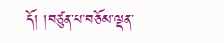དོ། །བཙུན་པ་བཅོམ་ལྡན་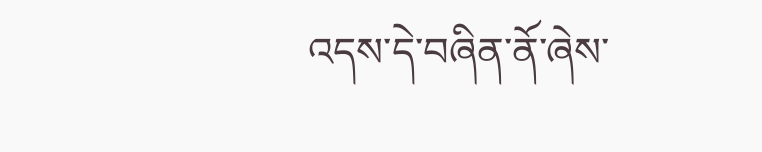འདས་དེ་བཞིན་ནོ་ཞེས་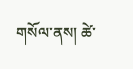གསོལ་ནས། ཚེ་